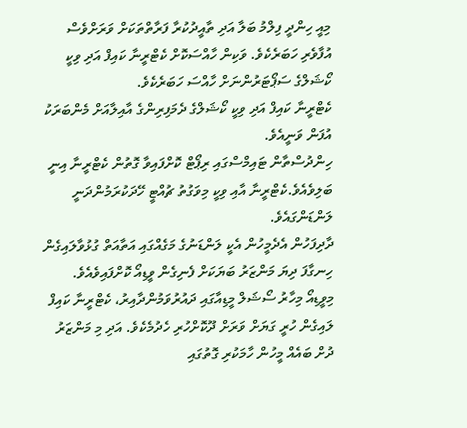މިއީ ހިންދީ ފިލްމު ބަލާ އަދި ތާއީދުކުރާ ފަރާތްތަކަށް ވަރަށްވެސް އުފާވެރި ހަބަރެކެވެ. ވަކިން ހާއްސަކޮށް ކެޓްރީނާ ކައިފް އަދި ވިކީ ކޯޝަލްގެ ސަޕޯޓަރުންނަށް ހާއްސަ ހަބަރެކެވެ.
ކެޓްރީނާ ކައިފް އަދި ވިކީ ކޯޝަލްގެ ދެމަފިރިންގެ އާއިލާއަށް މެންބަރަކު އުފަން ވަނީއެވެ.
ހިންދުސްތާން ޓައިމްސްގައި ރިޕޯޓް ކޮށްފައިވާ ގޮތުން ކެޓްރީނާ އިނީ ބަލިވެއެވެ.ކެޓްރީނާ އާއި ވިކީ މިވަގުތު ޗުއްޓީ ހޭދަކުރަމުންދަނީ ލަންޑަންގައެވެ.
ދާދިފަހުން އެދެމީހުން އެކީ ލަންޑަނުގެ މަގެއްގައި އަތާއަތް ގުޅުވާލައިގެން ހިނގާފަ ދިޔަ މަންޒަރު ބަޔަކަށް ފެނިގެން ވީޑިއޯ ކޮށްފައިވެއެވެ.
މިވީޑިއޯ މިހާރު ސޯޝަލް މީޑިއާގައި ދައުރުވަމުންދާއިރު، ކެޓްރީނާ ކައިފް ލައިގެން ހުރީ ގަޔަށް ވަރަށް ދޫކޮށްހުރި ހެދުމެކެވެ. އަދި މި މަންޒަރު ދުށް ބައެއް މީހުން ހާމަކުރި ގޮތުގައި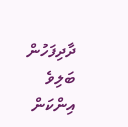ދާދިފަހުން ބަލިވެ އިންކަން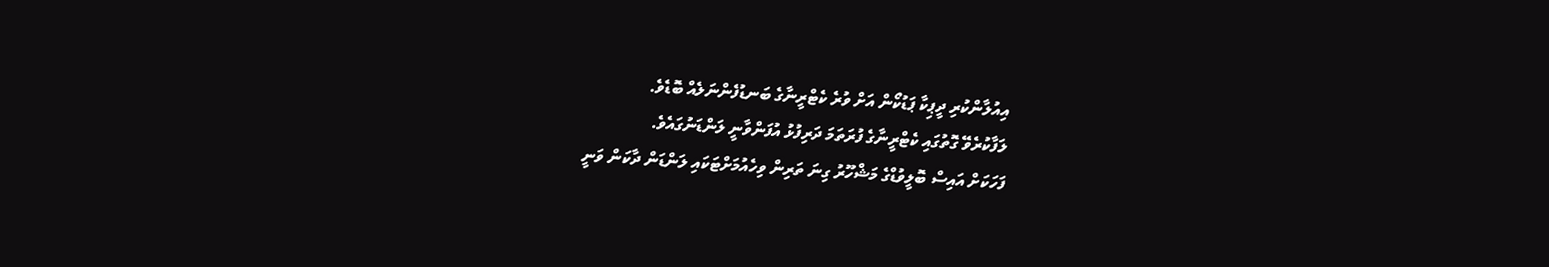އިއުލާންކުރި ދީޕިކާ ޕަޑުކޯން އަށް ވުރެ ކެޓްރީނާގެ ބަނޑުފެންނަލެއް ބޮޑެވެ.
ލަފާކުރެވޭ ގޮތުގައި ކެޓްރީނާގެ ފުރަތަމަ ދަރިފުޅު އުފަންވާނީ ލަންޑަނުގައެވެ.
ފަހަކަށް އައިސް ބޮލީވުޑްގެ މަޝްހޫރު ގިނަ ތަރިން ވިހެއުމަށްޓަކައި ލަންޑަން ދާކަން ވަނީ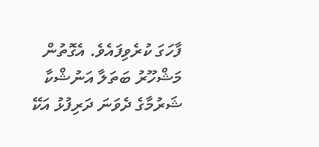ފާހަގަ ކުރެވިފައެވެ. އެގޮތުން މަޝްހޫރު ބަތަލާ އަނުޝްކާ ޝަރުމާގެ ދެވަނަ ދަރިފުޅު އަކޭ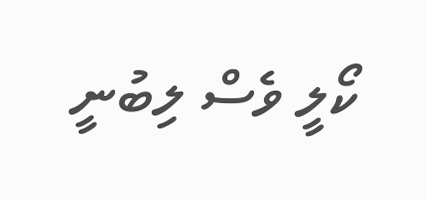ކޯލީ ވެސް ލިބުނީ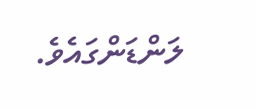ލަންޑަންގައެވެ.